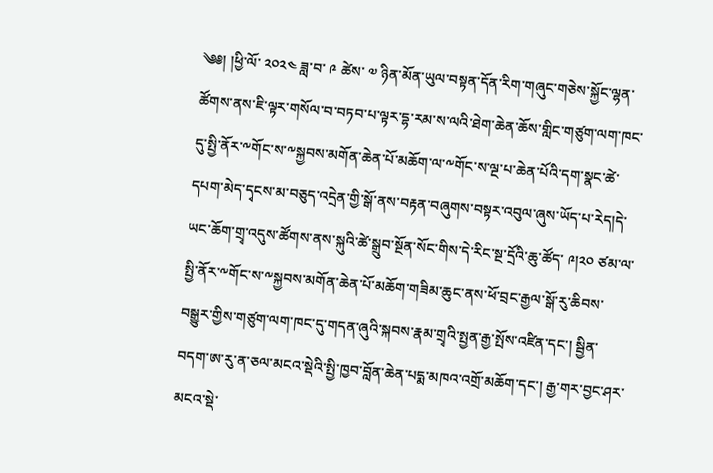༄༅། །ཕྱི་ལོ་ ༢༠༢༤ ཟླ་བ་ ༩ ཚེས་ ༧ ཉིན་མོན་ཡུལ་བསྟན་དོན་རིག་གཞུང་གཅེས་སྐྱོང་ལྷན་ཚོགས་ནས་ཇི་ལྟར་གསོལ་བ་བཏབ་པ་ལྟར་དྷ་རམ་ས་ལའི་ཐེག་ཆེན་ཆོས་གླིང་གཙུག་ལག་ཁང་དུ་སྤྱི་ནོར་༸གོང་ས་༸སྐྱབས་མགོན་ཆེན་པོ་མཆོག་ལ་༸གོང་ས་ལྔ་པ་ཆེན་པོའི་དག་སྣང་ཚེ་དཔག་མེད་དྭངས་མ་བཅུད་འདྲེན་གྱི་སྒོ་ནས་བརྟན་བཞུགས་བསྟར་འབུལ་ཞུས་ཡོད་པ་རེད།དེ་ཡང་ཆོག་གྲྭ་འདུས་ཚོགས་ནས་སྐུའི་ཚེ་སྒྲུབ་སྔོན་སོང་གིས་དེ་རིང་སྔ་དྲོའི་ཆུ་ཚོད་ ༩།༢༠ ཙམ་ལ་སྤྱི་ནོར་༸གོང་ས་༸སྐྱབས་མགོན་ཆེན་པོ་མཆོག་གཟིམ་ཆུང་ནས་ཕོ་བྲང་རྒྱལ་སྒོ་རུ་ཆིབས་བསྒྱུར་གྱིས་གཙུག་ལག་ཁང་དུ་གདན་ཞུའི་སྐབས་རྣམ་གྲྭའི་སྤྱན་རྒྱ་སྤོས་འཛིན་དང་། སྦྱིན་བདག་ཨ་རུ་ན་ཅལ་མངའ་སྡེའི་སྤྱི་ཁྱབ་བློན་ཆེན་པདྨ་མཁའ་འགྲོ་མཆོག་དང་། རྒྱ་གར་བྱང་ཤར་མངའ་སྡེ་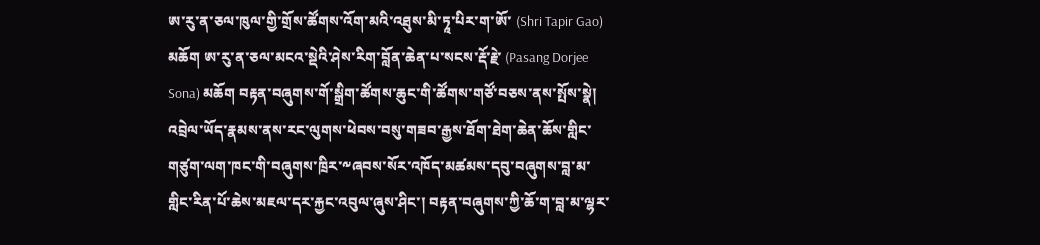ཨ་རུ་ན་ཅལ་ཁུལ་གྱི་གྲོས་ཚོགས་འོག་མའི་འཐུས་མི་ཏཱ་པིར་ག་ཨོ་ (Shri Tapir Gao) མཆོག ཨ་རུ་ན་ཅལ་མངའ་སྡེའི་ཤེས་རིག་བློན་ཆེན་པ་སངས་རྡོ་རྗེ་ (Pasang Dorjee Sona) མཆོག བརྟན་བཞུགས་གོ་སྒྲིག་ཚོགས་ཆུང་གི་ཚོགས་གཙོ་བཅས་ནས་སྤོས་སྣེ། འབྲེལ་ཡོད་རྣམས་ནས་རང་ལུགས་ཕེབས་བསུ་གཟབ་རྒྱས་ཐོག་ཐེག་ཆེན་ཆོས་གླིང་གཙུག་ལག་ཁང་གི་བཞུགས་ཁྲིར་༸ཞབས་སོར་འཁོད་མཚམས་དབུ་བཞུགས་བླ་མ་གླིང་རིན་པོ་ཆེས་མཇལ་དར་རྐྱང་འབུལ་ཞུས་ཤིང་། བརྟན་བཞུགས་ཀྱི་ཆོ་ག་བླ་མ་ལྷར་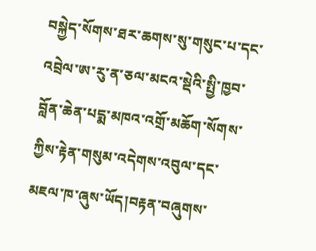བསྐྱེད་སོགས་ཐར་ཆགས་སུ་གསུང་པ་དང་འབྲེལ་ཨ་རུ་ན་ཅལ་མངའ་སྡེའི་སྤྱི་ཁྱབ་བློན་ཆེན་པདྨ་མཁའ་འགྲོ་མཆོག་སོགས་ཀྱིས་རྟེན་གསུམ་འདེགས་འབུལ་དང་མཇལ་ཁ་ཞུས་ཡོད།བརྟན་བཞུགས་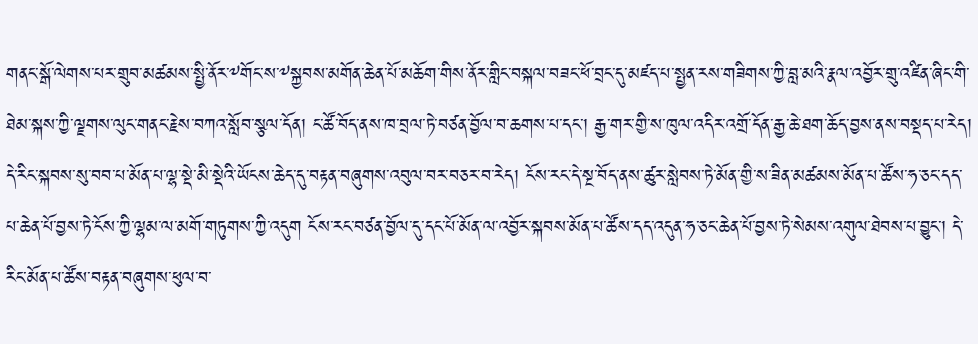གནང་སྒོ་ལེགས་པར་གྲུབ་མཚམས་སྤྱི་ནོར་༸གོང་ས་༸སྐྱབས་མགོན་ཆེན་པོ་མཆོག་གིས་ནོར་གླིང་བསྐལ་བཟང་ཕོ་བྲང་དུ་མཛད་པ་སྤྱན་རས་གཟིགས་ཀྱི་བླ་མའི་རྣལ་འབྱོར་གྲུ་འཛིན་ཞིང་གི་ཐེམ་སྐས་ཀྱི་ལྗགས་ལུང་གནང་རྗེས་བཀའ་སློབ་སྩལ་དོན། ང་ཚོ་བོད་ནས་ཁ་བྲལ་ཏེ་བཙན་བྱོལ་བ་ཆགས་པ་དང་། རྒྱ་གར་གྱི་ས་ཁུལ་འདིར་འགྲོ་དོན་རྒྱ་ཆེ་ཐག་ཆོད་བྱས་ནས་བསྡད་པ་རེད། དེ་རིང་སྐབས་སུ་བབ་པ་མོན་པ་ལྷ་སྡེ་མི་སྡེའི་ཡོངས་ཆེད་དུ་བརྟན་བཞུགས་འབུལ་བར་བཅར་བ་རེད། ངོས་རང་དེ་སྔ་བོད་ནས་ཚུར་སླེབས་ཏེ་མོན་གྱི་ས་ཟིན་མཚམས་མོན་པ་ཚོས་ཧ་ཅང་དད་པ་ཆེན་པོ་བྱས་ཏེ་ངོས་ཀྱི་ལྷམ་ལ་མགོ་གཏུགས་ཀྱི་འདུག ངོས་རང་བཙན་བྱོལ་དུ་དང་པོ་མོན་ལ་འབྱོར་སྐབས་མོན་པ་ཚོས་དད་འདུན་ཧ་ཅང་ཆེན་པོ་བྱས་ཏེ་སེམས་འགུལ་ཐེབས་པ་བྱུང་། དེ་རིང་མོན་པ་ཚོས་བརྟན་བཞུགས་ཕུལ་བ་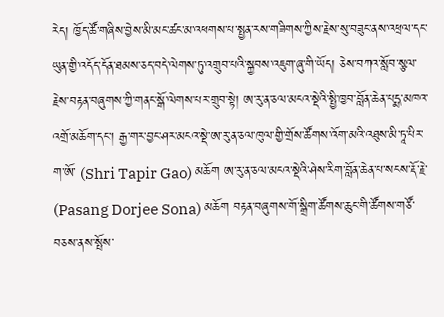རེད། ཁྱོད་ཚོ་གཞིས་བྱེས་མི་མང་ཚང་མ་འཕགས་པ་སྤྱན་རས་གཟིགས་ཀྱིས་རྗེས་སུ་བཟུང་ནས་འཕྲལ་དང་ཡུན་གྱི་འདོད་དོན་ཐམས་ཅད་བདེ་ལེགས་ཏུ་འགྲུབ་པའི་སྐྱབས་འཇུག་ཞུ་གི་ཡོད། ཅེས་བཀའ་སློབ་སྩལ་རྗེས་བརྟན་བཞུགས་ཀྱི་གནང་སྒོ་ལེགས་པར་གྲུབ་སྟེ། ཨ་རུ་ན་ཅལ་མངའ་སྡེའི་སྤྱི་ཁྱབ་བློན་ཆེན་པདྨ་མཁའ་འགྲོ་མཆོག་དང་། རྒྱ་གར་བྱང་ཤར་མངའ་སྡེ་ཨ་རུ་ན་ཅལ་ཁུལ་གྱི་གྲོས་ཚོགས་འོག་མའི་འཐུས་མི་ཏཱ་པིར་ག་ཨོ་ (Shri Tapir Gao) མཆོག ཨ་རུ་ན་ཅལ་མངའ་སྡེའི་ཤེས་རིག་བློན་ཆེན་པ་སངས་རྡོ་རྗེ་ (Pasang Dorjee Sona) མཆོག བརྟན་བཞུགས་གོ་སྒྲིག་ཚོགས་ཆུང་གི་ཚོགས་གཙོ་བཅས་ནས་སྤོས་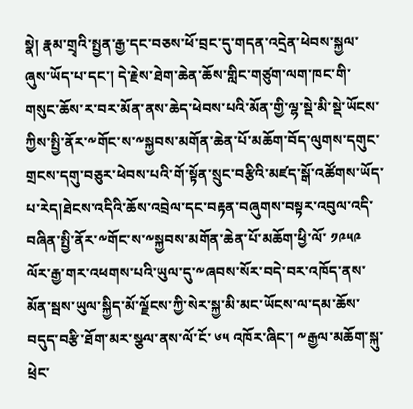སྣེ། རྣམ་གྲྭའི་སྤྱན་རྒྱ་དང་བཅས་ཕོ་བྲང་དུ་གདན་འདྲེན་ཕེབས་སྐྱལ་ཞུས་ཡོད་པ་དང་། དེ་རྗེས་ཐེག་ཆེན་ཆོས་གླིང་གཙུག་ལག་ཁང་གི་གསུང་ཆོས་ར་བར་མོན་ནས་ཆེད་ཕེབས་པའི་མོན་གྱི་ལྷ་སྡེ་མི་སྡེ་ཡོངས་ཀྱིས་སྤྱི་ནོར་༸གོང་ས་༸སྐྱབས་མགོན་ཆེན་པོ་མཆོག་བོད་ལུགས་དགུང་གྲངས་དགུ་བཅུར་ཕེབས་པའི་གོ་སྟོན་སྲུང་བརྩིའི་མཛད་སྒོ་འཚོགས་ཡོད་པ་རེད།ཐེངས་འདིའི་ཆོས་འབྲེལ་དང་བརྟན་བཞུགས་བསྟར་འབུལ་འདི་བཞིན་སྤྱི་ནོར་༸གོང་ས་༸སྐྱབས་མགོན་ཆེན་པོ་མཆོག་ཕྱི་ལོ་ ༡༩༥༩ ལོར་རྒྱ་གར་འཕགས་པའི་ཡུལ་དུ་༸ཞབས་སོར་བདེ་བར་འཁོད་ནས་མོན་སྦས་ཡུལ་སྐྱིད་མོ་ལྗོངས་ཀྱི་སེར་སྐྱ་མི་མང་ཡོངས་ལ་དམ་ཆོས་བདུད་བརྩི་ཐོག་མར་སྩལ་ནས་ལོ་ངོ་ ༦༥ འཁོར་ཞིང་། ༸རྒྱལ་མཆོག་སྐུ་ཕྲེང་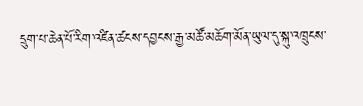དྲུག་པ་ཆེན་པོ་རིག་འཛིན་ཚངས་དབྱངས་རྒྱ་མཚོ་མཆོག་མོན་ཡུལ་དུ་སྐུ་འཁྲུངས་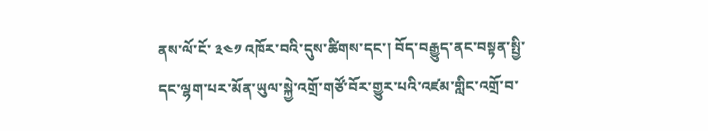ནས་ལོ་ངོ་ ༣༤༡ འཁོར་བའི་དུས་ཚིགས་དང་། བོད་བརྒྱུད་ནང་བསྟན་སྤྱི་དང་ལྷག་པར་མོན་ཡུལ་སྐྱེ་འགྲོ་གཙོ་བོར་གྱུར་པའི་འཛམ་གླིང་འགྲོ་བ་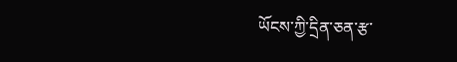ཡོངས་ཀྱི་དྲིན་ཅན་རྩ་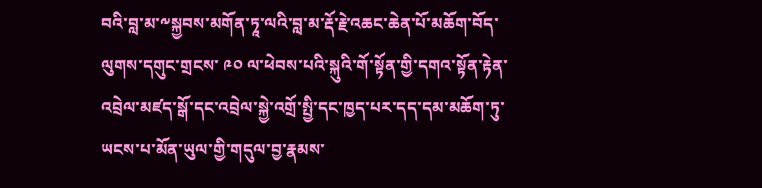བའི་བླ་མ་༸སྐྱབས་མགོན་ཏཱ་ལའི་བླ་མ་རྡོ་རྗེ་འཆང་ཆེན་པོ་མཆོག་བོད་ལུགས་དགུང་གྲངས་ ༩༠ ལ་ཕེབས་པའི་སྐུའི་གོ་སྟོན་གྱི་དགའ་སྟོན་རྟེན་འབྲེལ་མཛད་སྒོ་དང་འབྲེལ་སྐྱེ་འགྲོ་སྤྱི་དང་ཁྱད་པར་དད་དམ་མཆོག་ཏུ་ཡངས་པ་མོན་ཡུལ་གྱི་གདུལ་བྱ་རྣམས་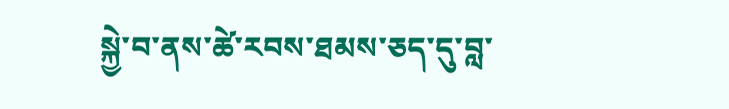སྐྱེ་བ་ནས་ཚེ་རབས་ཐམས་ཅད་དུ་བླ་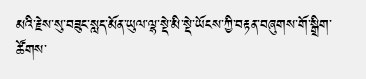མའི་རྗེས་སུ་བཟུང་སླད་མོན་ཡུལ་ལྷ་སྡེ་མི་སྡེ་ཡོངས་ཀྱི་བརྟན་བཞུགས་གོ་སྒྲིག་ཚོགས་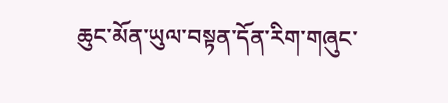ཆུང་མོན་ཡུལ་བསྟན་དོན་རིག་གཞུང་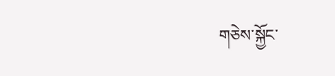གཅེས་སྐྱོང་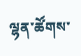ལྷན་ཚོགས་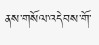ནས་གསོལ་འདེབས་གོ་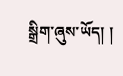སྒྲིག་ཞུས་ཡོད། །